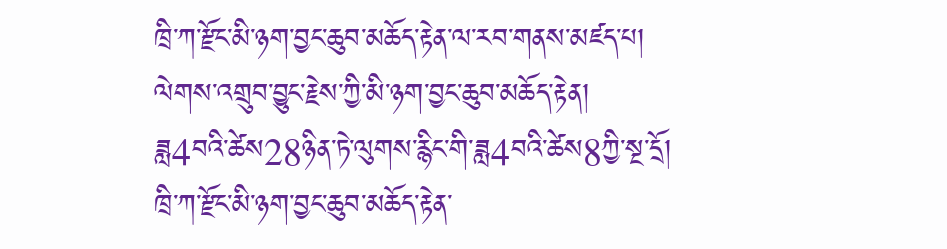ཁྲི་ཀ་རྫོང་མི་ཉག་བྱང་ཆུབ་མཆོད་རྟེན་ལ་རབ་གནས་མཛད་པ།
ལེགས་འགྲུབ་བྱུང་རྗེས་ཀྱི་མི་ཉག་བྱང་ཆུབ་མཆོད་རྟེན།
ཟླ4བའི་ཚེས28ཉིན་ཏེ་ལུགས་རྙིང་གི་ཟླ4བའི་ཚེས8ཀྱི་སྔ་དྲོ། ཁྲི་ཀ་རྫོང་མི་ཉག་བྱང་ཆུབ་མཆོད་རྟེན་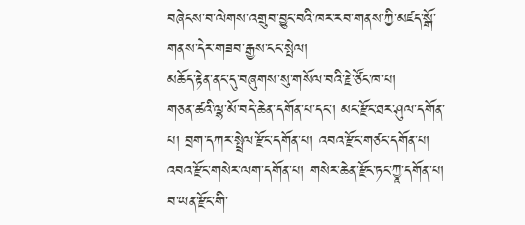བཞེངས་བ་ལེགས་འགྲུབ་བྱུང་བའི་ཁར་རབ་གནས་ཀྱི་མཛད་སྒོ་གནས་དེར་གཟབ་རྒྱས་ངང་སྤེལ།
མཆོད་རྟེན་ནང་དུ་བཞུགས་སུ་གསོལ་བའི་རྗེ་ཙོང་ཁ་པ།
གཅན་ཚའི་ལྷ་མོ་བདེ་ཆེན་དགོན་པ་དང་། མང་རྫོང་ཐར་ཤུལ་དགོན་པ། བྲག་དཀར་སྤྲེལ་རྫོང་དགོན་པ། འབའ་རྫོང་གཙང་དགོན་པ། འབའ་རྫོང་གསེར་ལག་དགོན་པ། གསེར་ཆེན་རྫོང་ཏང་ཀྱཱ་དགོན་པ། བ་ཡན་རྫོང་གི་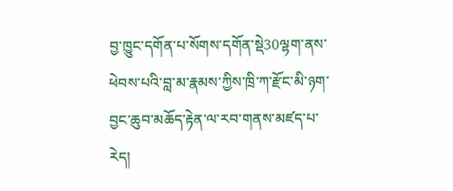བྱ་ཁྱུང་དགོན་པ་སོགས་དགོན་སྡེ30ལྷག་ནས་ཕེབས་པའི་བླ་མ་རྣམས་ཀྱིས་ཁྲི་ཀ་རྫོང་མི་ཉག་བྱང་ཆུབ་མཆོད་རྟེན་ལ་རབ་གནས་མཛད་པ་རེད།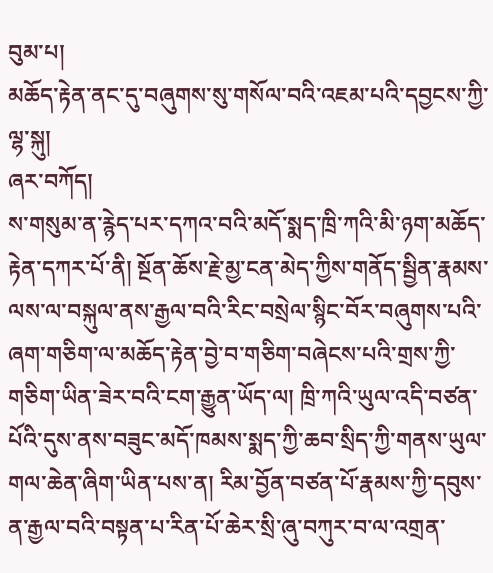བུམ་པ།
མཆོད་རྟེན་ནང་དུ་བཞུགས་སུ་གསོལ་བའི་འཇམ་པའི་དབྱངས་ཀྱི་ལྷ་སྐུ།
ཞར་བཀོད།
ས་གསུམ་ན་རྙེད་པར་དཀའ་བའི་མདོ་སྨད་ཁྲི་ཀའི་མི་ཉག་མཆོད་རྟེན་དཀར་པོ་ནི། སྔོན་ཆོས་རྗེ་མྱ་ངན་མེད་ཀྱིས་གནོད་སྦྱིན་རྣམས་ལས་ལ་བསྐུལ་ནས་རྒྱལ་བའི་རིང་བསྲེལ་སྙིང་བོར་བཞུགས་པའི་ཞག་གཅིག་ལ་མཆོད་རྟེན་བྱེ་བ་གཅིག་བཞེངས་པའི་གྲས་ཀྱི་གཅིག་ཡིན་ཟེར་བའི་ངག་རྒྱུན་ཡོད་ལ། ཁྲི་ཀའི་ཡུལ་འདི་བཙན་པོའི་དུས་ནས་བཟུང་མདོ་ཁམས་སྨད་ཀྱི་ཆབ་སྲིད་ཀྱི་གནས་ཡུལ་གལ་ཆེན་ཞིག་ཡིན་པས་ན། རིམ་བྱོན་བཙན་པོ་རྣམས་ཀྱི་དབུས་ན་རྒྱལ་བའི་བསྟན་པ་རིན་པོ་ཆེར་སྲི་ཞུ་བཀུར་བ་ལ་འགྲན་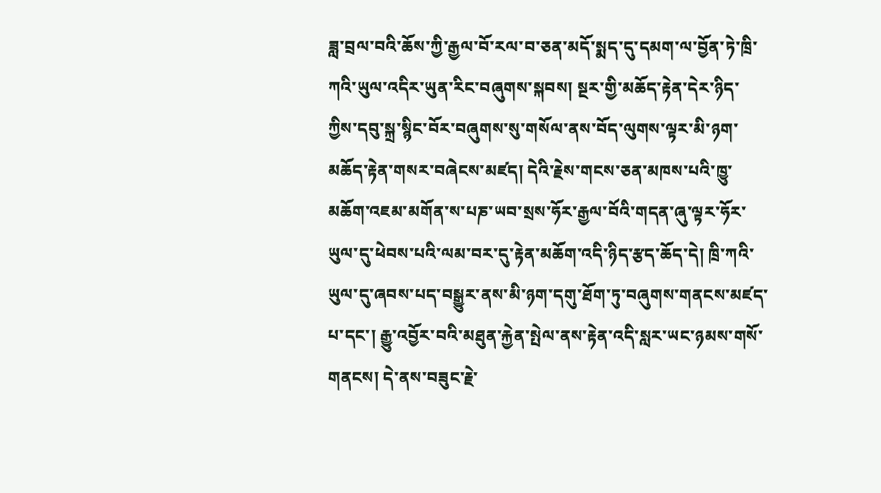ཟླ་བྲལ་བའི་ཆོས་ཀྱི་རྒྱལ་བོ་རལ་བ་ཅན་མདོ་སྨད་དུ་དམག་ལ་བྱོན་ཏེ་ཁྲི་ཀའི་ཡུལ་འདིར་ཡུན་རིང་བཞུགས་སྐབས། སྔར་གྱི་མཆོད་རྟེན་དེར་ཉིད་ཀྱིས་དབུ་སྐྲ་སྙིང་བོར་བཞུགས་སུ་གསོལ་ནས་བོད་ལུགས་ལྟར་མི་ཉག་མཆོད་རྟེན་གསར་བཞེངས་མཛད། དེའི་རྗེས་གངས་ཅན་མཁས་པའི་ཁྱུ་མཆོག་འཇམ་མགོན་ས་པཎ་ཡབ་སྲས་ཧོར་རྒྱལ་བོའི་གདན་ཞུ་ལྟར་ཧོར་ཡུལ་དུ་ཕེབས་པའི་ལམ་བར་དུ་རྟེན་མཆོག་འདི་ཉིད་རྩད་ཆོད་དེ། ཁྲི་ཀའི་ཡུལ་དུ་ཞབས་པད་བསྒྱུར་ནས་མི་ཉག་དགུ་ཐོག་ཏུ་བཞུགས་གནངས་མཛད་པ་དང་། རྒྱུ་འབྱོར་བའི་མཐུན་རྐྱེན་སྤེལ་ནས་རྟེན་འདི་སླར་ཡང་ཉམས་གསོ་གནངས། དེ་ནས་བཟུང་རྗེ་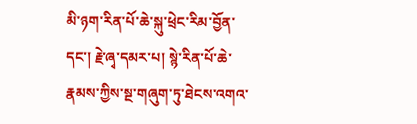མི་ཉག་རིན་པོ་ཆེ་སྐུ་ཕྲེང་རིམ་བྱོན་དང་། རྗེ་ཞྭ་དམར་པ། སྙེ་རིན་པོ་ཆེ་རྣམས་ཀྱིས་སྔ་གཞུག་ཏུ་ཐེངས་འགའ་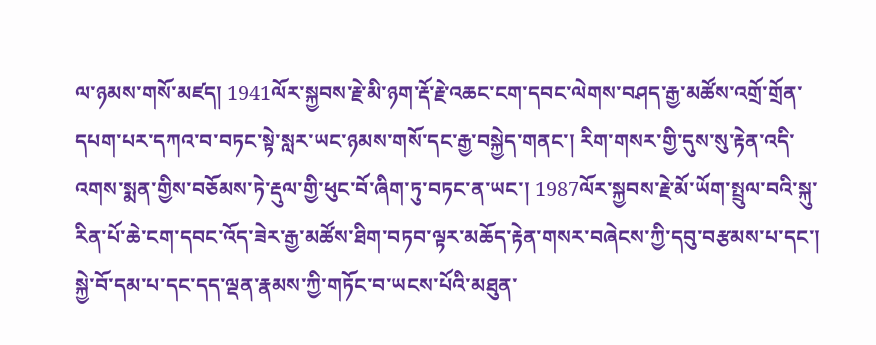ལ་ཉམས་གསོ་མཛད། 1941ལོར་སྐྱབས་རྗེ་མི་ཉག་རྡོ་རྗེ་འཆང་ངག་དབང་ལེགས་བཤད་རྒྱ་མཚོས་འགྲོ་གྲོན་དཔག་པར་དཀའ་བ་བཏང་སྟེ་སླར་ཡང་ཉམས་གསོ་དང་རྒྱ་བསྐྱེད་གནང་། རིག་གསར་གྱི་དུས་སུ་རྟེན་འདི་འགས་སྨན་གྱིས་བཅོམས་ཏེ་རྡུལ་གྱི་ཕུང་བོ་ཞིག་ཏུ་བཏང་ན་ཡང་། 1987ལོར་སྐྱབས་རྗེ་མོ་ཡོག་སྤྲུལ་བའི་སྐུ་རིན་པོ་ཆེ་ངག་དབང་འོད་ཟེར་རྒྱ་མཚོས་ཐིག་བཏབ་ལྟར་མཆོད་རྟེན་གསར་བཞེངས་ཀྱི་དབུ་བརྩམས་པ་དང་། སྐྱེ་བོ་དམ་པ་དང་དད་ལྡན་རྣམས་ཀྱི་གཏོང་བ་ཡངས་པོའི་མཐུན་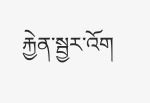རྐྱེན་སྦྱར་འོག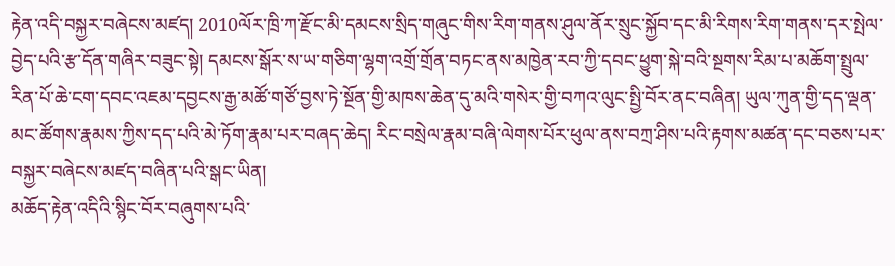རྟེན་འདི་བསྐྱར་བཞེངས་མཛད། 2010ལོར་ཁྲི་ཀ་རྫོང་མི་དམངས་སྲིད་གཞུང་གིས་རིག་གནས་ཤུལ་ནོར་སྲུང་སྐྱོབ་དང་མི་རིགས་རིག་གནས་དར་སྤེལ་བྱེད་པའི་རྩ་དོན་གཞིར་བཟུང་སྟེ། དམངས་སྒོར་ས་ཡ་གཅིག་ལྷག་འགྲོ་གྲོན་བཏང་ནས་མཁྱེན་རབ་ཀྱི་དབང་ཕྱུག་སྐེ་བའི་སྔགས་རིམ་པ་མཆོག་སྤྲུལ་རིན་པོ་ཆེ་ངག་དབང་འཇམ་དབྱངས་རྒྱ་མཚོ་གཙོ་བྱས་ཏེ་སྔོན་གྱི་མཁས་ཆེན་དུ་མའི་གསེར་གྱི་བཀའ་ལུང་སྤྱི་བོར་ནང་བཞིན། ཡུལ་ཀུན་གྱི་དད་ལྡན་མང་ཚོགས་རྣམས་ཀྱིས་དད་པའི་མེ་ཏོག་རྣམ་པར་བཞད་ཆེད། རིང་བསྲེལ་རྣམ་བཞི་ལེགས་པོར་ཕུལ་ནས་བཀྲ་ཤིས་པའི་རྟགས་མཚན་དང་བཅས་པར་བསྐྱར་བཞེངས་མཛད་བཞིན་པའི་སྒང་ཡིན།
མཆོད་རྟེན་འདིའི་སྙིང་བོར་བཞུགས་པའི་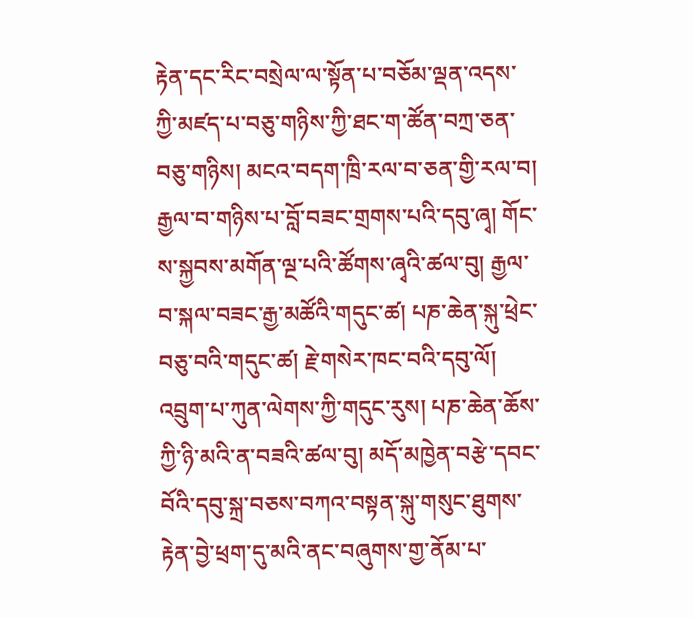རྟེན་དང་རིང་བསྲེལ་ལ་སྟོན་པ་བཅོམ་ལྡན་འདས་ཀྱི་མཛད་པ་བཅུ་གཉིས་ཀྱི་ཐང་ག་ཚོན་བཀྲ་ཅན་བཅུ་གཉིས། མངའ་བདག་ཁྲི་རལ་བ་ཅན་གྱི་རལ་བ། རྒྱལ་བ་གཉིས་པ་བློ་བཟང་གྲགས་པའི་དབུ་ཞྭ། གོང་ས་སྐྱབས་མགོན་ལྔ་པའི་ཚོགས་ཞྭའི་ཚལ་བུ། རྒྱལ་བ་སྐལ་བཟང་རྒྱ་མཚོའི་གདུང་ཚ། པཎ་ཆེན་སྐུ་ཕྲེང་བཅུ་བའི་གདུང་ཚ། རྗེ་གསེར་ཁང་བའི་དབུ་ལོ། འབྲུག་པ་ཀུན་ལེགས་ཀྱི་གདུང་རུས། པཎ་ཆེན་ཆོས་ཀྱི་ཉི་མའི་ན་བཟའི་ཚལ་བུ། མདོ་མཁྱེན་བརྩེ་དབང་བོའི་དབུ་སྐྲ་བཅས་བཀའ་བསྟན་སྐུ་གསུང་ཐུགས་རྟེན་བྱེ་ཕྲག་དུ་མའི་ནང་བཞུགས་གྱ་ནོམ་པ་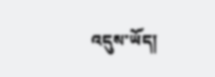འདུས་ཡོད།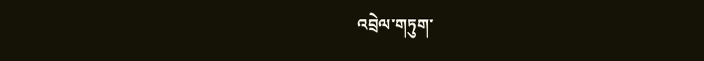འབྲེལ་གཏུག་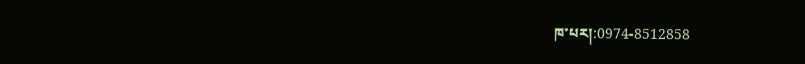ཁ་པར།:0974-8512858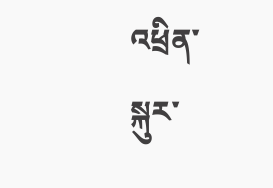འཕྲིན་སྐུར་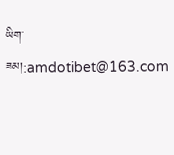ཡིག་ཟམ།:amdotibet@163.com